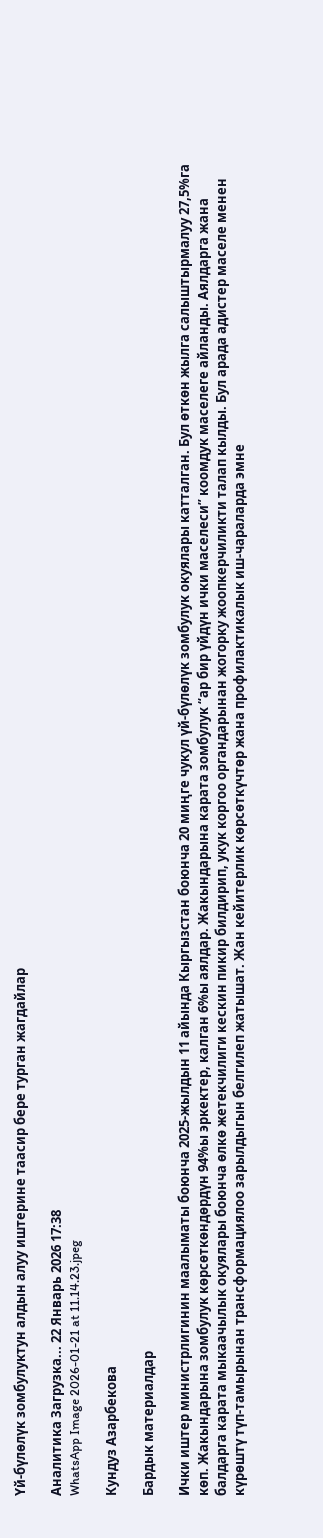Үй-бүлөлүк зомбулуктун алдын алуу иштерине таасир бере турган жагдайлар

Аналитика Загрузка... 22 Январь 2026 17:38
WhatsApp Image 2026-01-21 at 11.14.23.jpeg

Кундуз Азарбекова

Бардык материалдар

Ички иштер министрлигинин маалыматы боюнча 2025-жылдын 11 айында Кыргызстан боюнча 20 миңге чукул үй-бүлөлүк зомбулук окуялары катталган. Бул өткөн жылга салыштырмалуу 27,5%га көп. Жакындарына зомбулук көрсөткөндөрдүн 94%ы эркектер, калган 6%ы аялдар. Жакындарына карата зомбулук “ар бир үйдүн ички маселеси” коомдук маселеге айланды. Аялдарга жана балдарга карата мыкаачылык окуялары боюнча өлкө жетекчилиги кескин пикир билдирип, укук коргоо органдарынан жогорку жоопкерчиликти талап кылды. Бул арада адистер маселе менен күрөштү түп-тамырынан трансформациялоо зарылдыгын белгилеп жатышат. Жан кейитерлик көрсөткүчтөр жана профилактикалык иш-чараларда эмне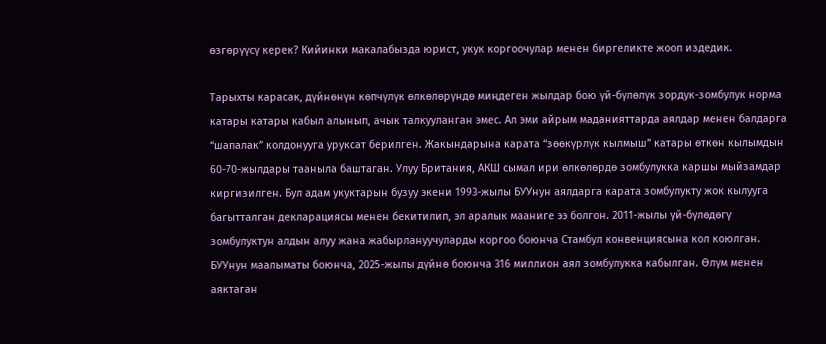өзгөрүүсү керек? Кийинки макалабызда юрист, укук коргоочулар менен биргеликте жооп издедик.

Тарыхты карасак, дүйнөнүн көпчүлүк өлкөлөрүндө миңдеген жылдар бою үй-бүлөлүк зордук-зомбулук норма катары катары кабыл алынып, ачык талкууланган эмес. Ал эми айрым маданияттарда аялдар менен балдарга “шапалак” колдонууга уруксат берилген. Жакындарына карата “зөөкүрлүк кылмыш” катары өткөн кылымдын 60-70-жылдары тааныла баштаган. Улуу Британия, АКШ сымал ири өлкөлөрдө зомбулукка каршы мыйзамдар киргизилген. Бул адам укуктарын бузуу экени 1993-жылы БУУнун аялдарга карата зомбулукту жок кылууга багытталган декларациясы менен бекитилип, эл аралык мааниге ээ болгон. 2011-жылы үй-бүлөдөгү зомбулуктун алдын алуу жана жабырлануучуларды коргоо боюнча Стамбул конвенциясына кол коюлган. БУУнун маалыматы боюнча, 2025-жылы дүйнө боюнча 316 миллион аял зомбулукка кабылган. Өлүм менен аяктаган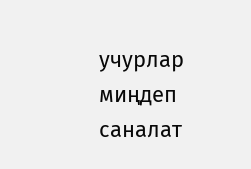учурлар миңдеп саналат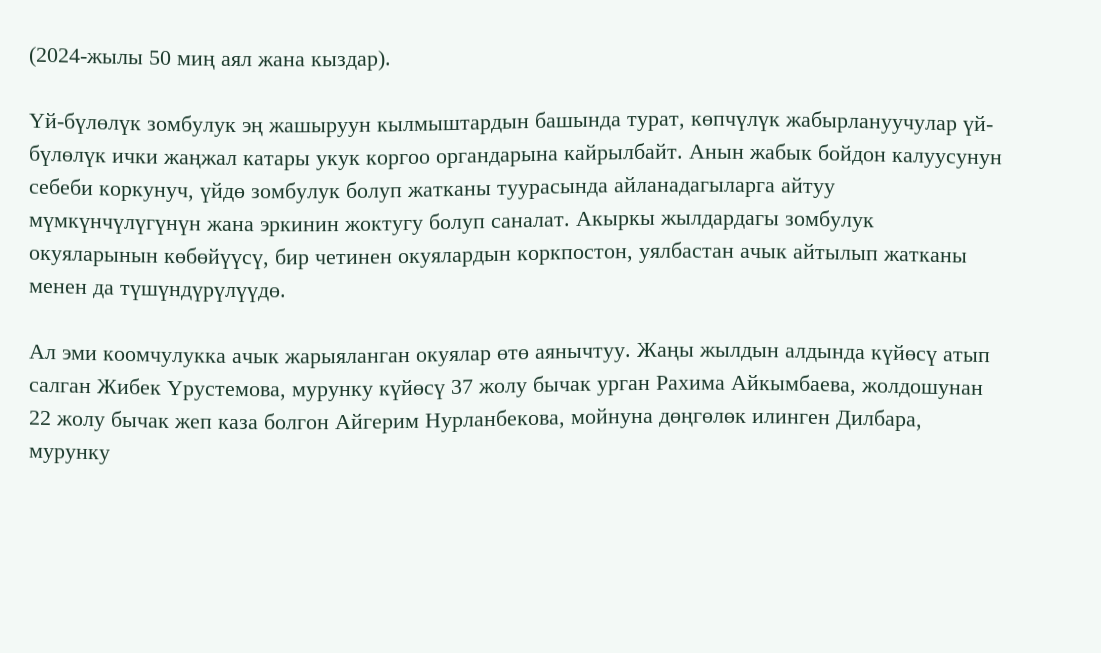(2024-жылы 50 миң аял жана кыздар).

Үй-бүлөлүк зомбулук эң жашыруун кылмыштардын башында турат, көпчүлүк жабырлануучулар үй-бүлөлүк ички жаңжал катары укук коргоо органдарына кайрылбайт. Анын жабык бойдон калуусунун себеби коркунуч, үйдө зомбулук болуп жатканы туурасында айланадагыларга айтуу мүмкүнчүлүгүнүн жана эркинин жоктугу болуп саналат. Акыркы жылдардагы зомбулук окуяларынын көбөйүүсү, бир четинен окуялардын коркпостон, уялбастан ачык айтылып жатканы менен да түшүндүрүлүүдө.

Ал эми коомчулукка ачык жарыяланган окуялар өтө аянычтуу. Жаңы жылдын алдында күйөсү атып салган Жибек Үрустемова, мурунку күйөсү 37 жолу бычак урган Рахима Айкымбаева, жолдошунан 22 жолу бычак жеп каза болгон Айгерим Нурланбекова, мойнуна дөңгөлөк илинген Дилбара, мурунку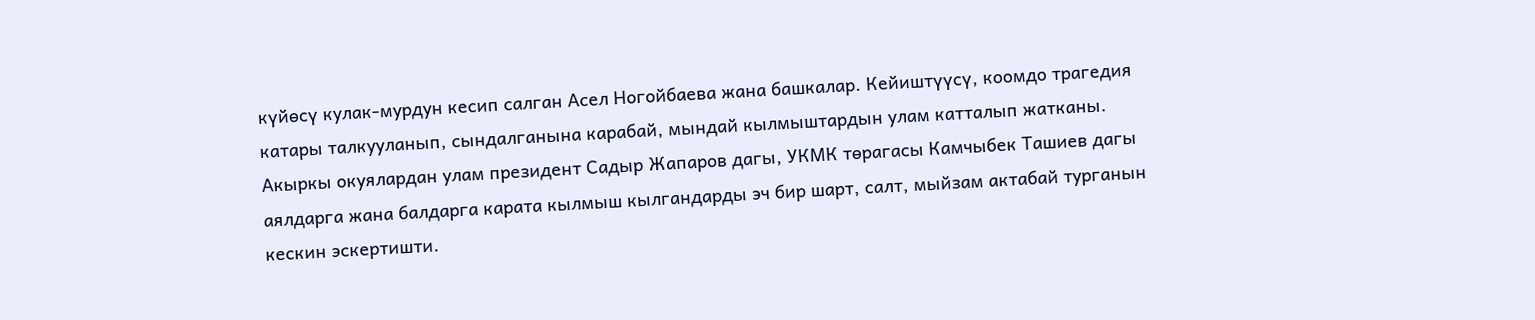күйөсү кулак-мурдун кесип салган Асел Ногойбаева жана башкалар. Кейиштүүсү, коомдо трагедия катары талкууланып, сындалганына карабай, мындай кылмыштардын улам катталып жатканы. Акыркы окуялардан улам президент Садыр Жапаров дагы, УКМК төрагасы Камчыбек Ташиев дагы аялдарга жана балдарга карата кылмыш кылгандарды эч бир шарт, салт, мыйзам актабай турганын кескин эскертишти.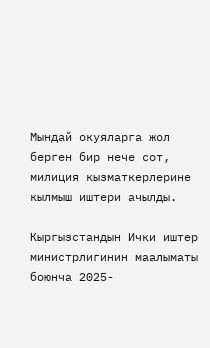Мындай окуяларга жол берген бир нече сот, милиция кызматкерлерине кылмыш иштери ачылды.

Кыргызстандын Ички иштер министрлигинин маалыматы боюнча 2025-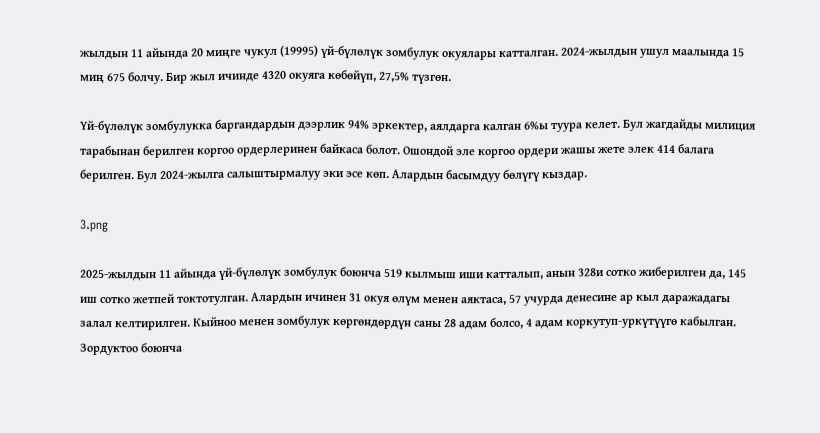жылдын 11 айында 20 миңге чукул (19995) үй-бүлөлүк зомбулук окуялары катталган. 2024-жылдын ушул маалында 15 миң 675 болчу. Бир жыл ичинде 4320 окуяга көбөйүп, 27,5% түзгөн.

Үй-бүлөлүк зомбулукка баргандардын дээрлик 94% эркектер, аялдарга калган 6%ы туура келет. Бул жагдайды милиция тарабынан берилген коргоо ордерлеринен байкаса болот. Ошондой эле коргоо ордери жашы жете элек 414 балага берилген. Бул 2024-жылга салыштырмалуу эки эсе көп. Алардын басымдуу бөлүгү кыздар.

3.png

2025-жылдын 11 айында үй-бүлөлүк зомбулук боюнча 519 кылмыш иши катталып, анын 328и сотко жиберилген да, 145 иш сотко жетпей токтотулган. Алардын ичинен 31 окуя өлүм менен аяктаса, 57 учурда денесине ар кыл даражадагы залал келтирилген. Кыйноо менен зомбулук көргөндөрдүн саны 28 адам болсо, 4 адам коркутуп-уркүтүүгө кабылган. Зордуктоо боюнча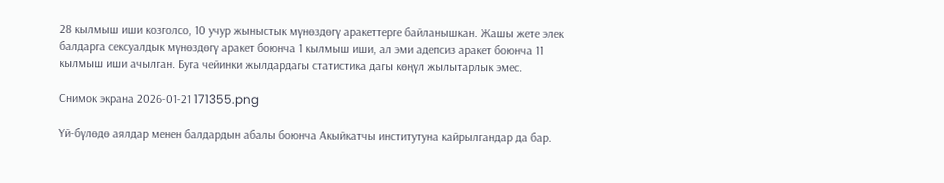28 кылмыш иши козголсо, 10 учур жыныстык мүнөздөгү аракеттерге байланышкан. Жашы жете элек балдарга сексуалдык мүнөздөгү аракет боюнча 1 кылмыш иши, ал эми адепсиз аракет боюнча 11 кылмыш иши ачылган. Буга чейинки жылдардагы статистика дагы көңүл жылытарлык эмес.

Снимок экрана 2026-01-21 171355.png

Үй-бүлөдө аялдар менен балдардын абалы боюнча Акыйкатчы институтуна кайрылгандар да бар.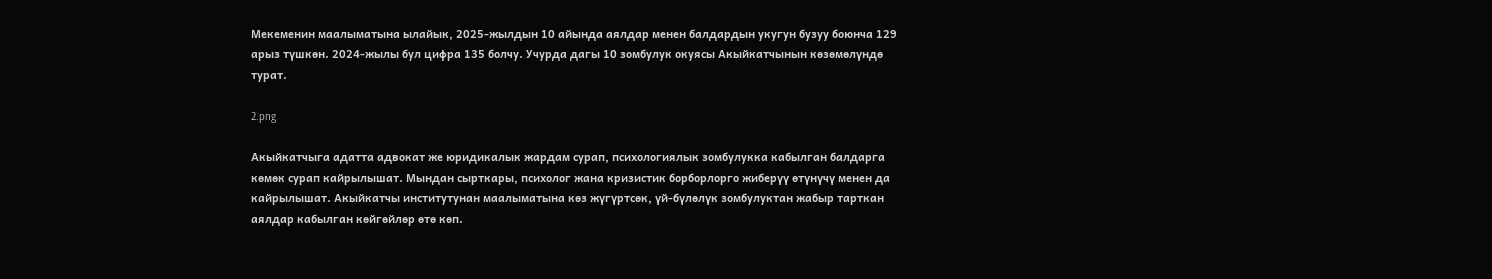Мекеменин маалыматына ылайык, 2025-жылдын 10 айында аялдар менен балдардын укугун бузуу боюнча 129 арыз түшкөн. 2024-жылы бул цифра 135 болчу. Учурда дагы 10 зомбулук окуясы Акыйкатчынын көзөмөлүндө турат.

2.png

Акыйкатчыга адатта адвокат же юридикалык жардам сурап, психологиялык зомбулукка кабылган балдарга көмөк сурап кайрылышат. Мындан сырткары, психолог жана кризистик борборлорго жиберүү өтүнүчү менен да кайрылышат. Акыйкатчы институтунан маалыматына көз жүгүртсөк, үй-бүлөлүк зомбулуктан жабыр тарткан аялдар кабылган көйгөйлөр өтө көп.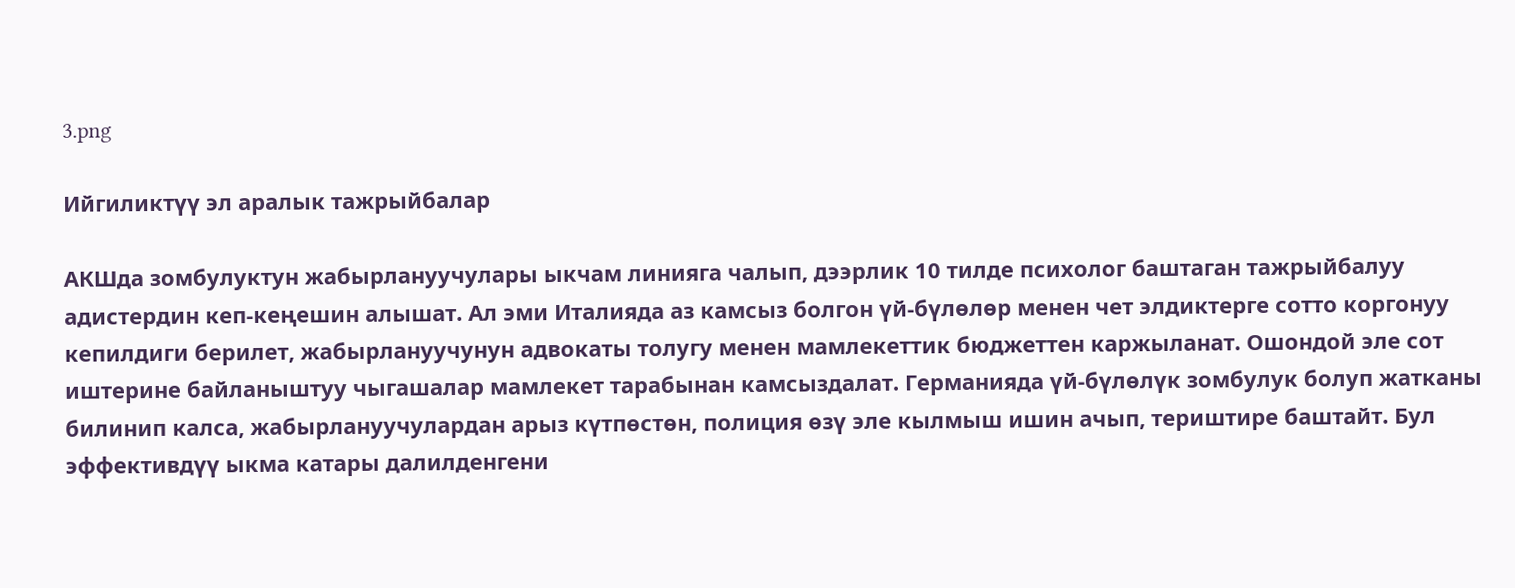3.png

Ийгиликтүү эл аралык тажрыйбалар

АКШда зомбулуктун жабырлануучулары ыкчам линияга чалып, дээрлик 10 тилде психолог баштаган тажрыйбалуу адистердин кеп-кеңешин алышат. Ал эми Италияда аз камсыз болгон үй-бүлөлөр менен чет элдиктерге сотто коргонуу кепилдиги берилет, жабырлануучунун адвокаты толугу менен мамлекеттик бюджеттен каржыланат. Ошондой эле сот иштерине байланыштуу чыгашалар мамлекет тарабынан камсыздалат. Германияда үй-бүлөлүк зомбулук болуп жатканы билинип калса, жабырлануучулардан арыз күтпөстөн, полиция өзү эле кылмыш ишин ачып, териштире баштайт. Бул эффективдүү ыкма катары далилденгени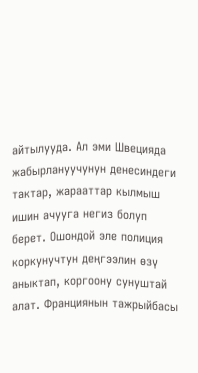айтылууда. Ал эми Швецияда жабырлануучунун денесиндеги тактар, жарааттар кылмыш ишин ачууга негиз болуп берет. Ошондой эле полиция коркунучтун деңгээлин өзү аныктап, коргоону сунуштай алат. Франциянын тажрыйбасы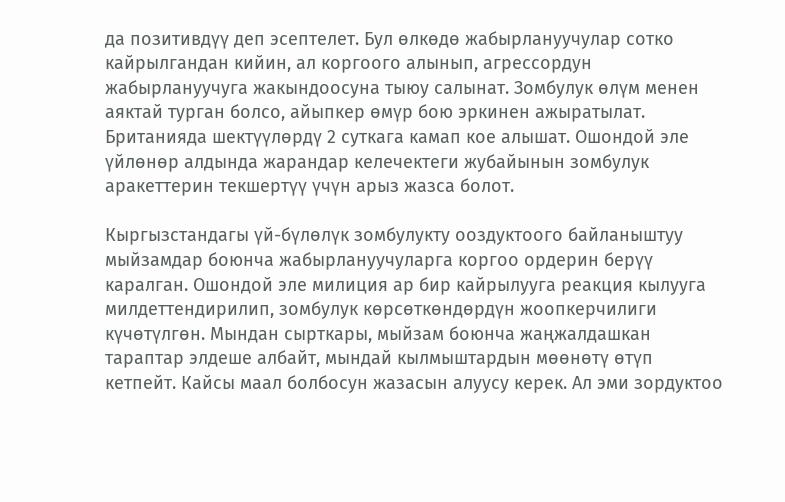да позитивдүү деп эсептелет. Бул өлкөдө жабырлануучулар сотко кайрылгандан кийин, ал коргоого алынып, агрессордун жабырлануучуга жакындоосуна тыюу салынат. Зомбулук өлүм менен аяктай турган болсо, айыпкер өмүр бою эркинен ажыратылат. Британияда шектүүлөрдү 2 суткага камап кое алышат. Ошондой эле үйлөнөр алдында жарандар келечектеги жубайынын зомбулук аракеттерин текшертүү үчүн арыз жазса болот.

Кыргызстандагы үй-бүлөлүк зомбулукту ооздуктоого байланыштуу мыйзамдар боюнча жабырлануучуларга коргоо ордерин берүү каралган. Ошондой эле милиция ар бир кайрылууга реакция кылууга милдеттендирилип, зомбулук көрсөткөндөрдүн жоопкерчилиги күчөтүлгөн. Мындан сырткары, мыйзам боюнча жаңжалдашкан тараптар элдеше албайт, мындай кылмыштардын мөөнөтү өтүп кетпейт. Кайсы маал болбосун жазасын алуусу керек. Ал эми зордуктоо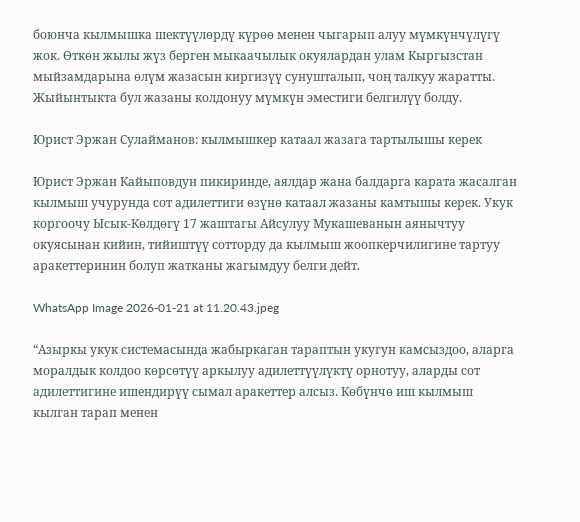боюнча кылмышка шектүүлөрдү күрөө менен чыгарып алуу мүмкүнчүлүгү жок. Өткөн жылы жүз берген мыкаачылык окуялардан улам Кыргызстан мыйзамдарына өлүм жазасын киргизүү сунушталып, чоң талкуу жаратты. Жыйынтыкта бул жазаны колдонуу мүмкүн эместиги белгилүү болду.

Юрист Эржан Сулайманов: кылмышкер катаал жазага тартылышы керек

Юрист Эржан Кайыповдун пикиринде, аялдар жана балдарга карата жасалган кылмыш учурунда сот адилеттиги өзүнө катаал жазаны камтышы керек. Укук коргоочу Ысык-Көлдөгү 17 жаштагы Айсулуу Мукашеванын аянычтуу окуясынан кийин, тийиштүү сотторду да кылмыш жоопкерчилигине тартуу аракеттеринин болуп жатканы жагымдуу белги дейт.

WhatsApp Image 2026-01-21 at 11.20.43.jpeg

“Азыркы укук системасында жабыркаган тараптын укугун камсыздоо, аларга моралдык колдоо көрсөтүү аркылуу адилеттүүлүктү орнотуу, аларды сот адилеттигине ишендирүү сымал аракеттер алсыз. Көбүнчө иш кылмыш кылган тарап менен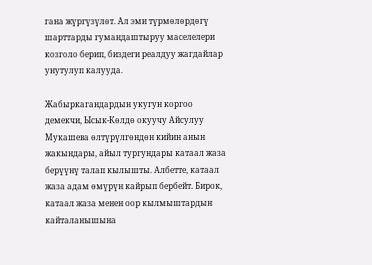гана жүргүзүлөт. Ал эми түрмөлөрдөгү шарттарды гумандаштыруу маселелери козголо берип, биздеги реалдуу жагдайлар унутулуп калууда.

Жабыркагандардын укугун коргоо демекчи, Ысык-Көлдө окуучу Айсулуу Мукашева өлтүрүлгөндөн кийин анын жакындары, айыл тургундары катаал жаза берүүнү талап кылышты. Албетте, катаал жаза адам өмүрүн кайрып бербейт. Бирок, катаал жаза менен оор кылмыштардын кайталанышына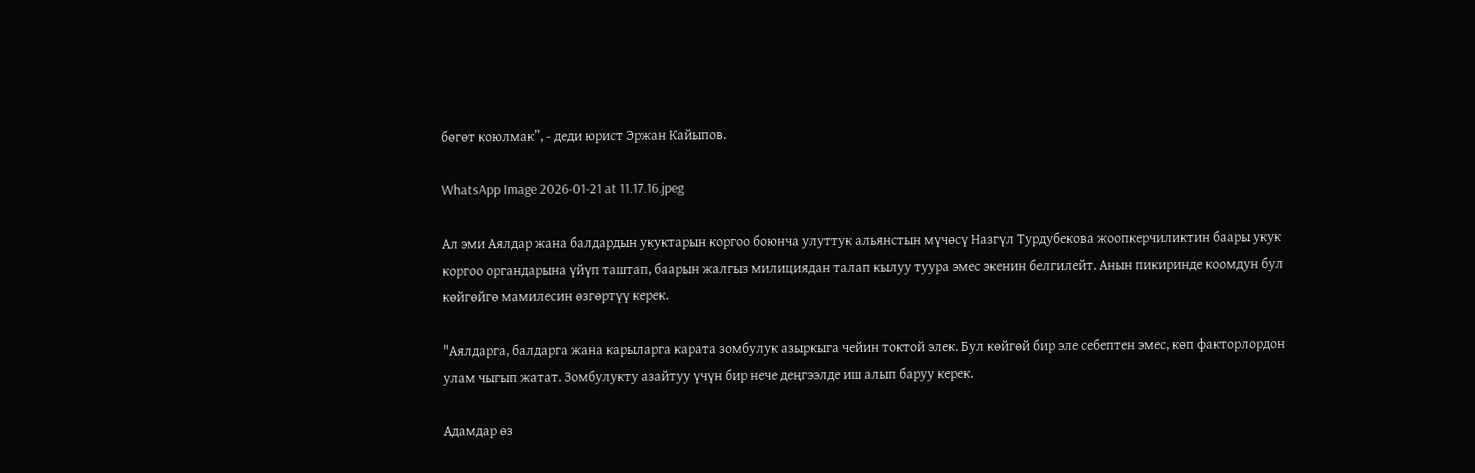бөгөт коюлмак”, - деди юрист Эржан Кайыпов.

WhatsApp Image 2026-01-21 at 11.17.16.jpeg

Ал эми Аялдар жана балдардын укуктарын коргоо боюнча улуттук альянстын мүчөсү Назгүл Турдубекова жоопкерчиликтин баары укук коргоо органдарына үйүп таштап, баарын жалгыз милициядан талап кылуу туура эмес экенин белгилейт. Анын пикиринде коомдун бул көйгөйгө мамилесин өзгөртүү керек.

"Аялдарга, балдарга жана карыларга карата зомбулук азыркыга чейин токтой элек. Бул көйгөй бир эле себептен эмес, көп факторлордон улам чыгып жатат. Зомбулукту азайтуу үчүн бир нече деңгээлде иш алып баруу керек.

Адамдар өз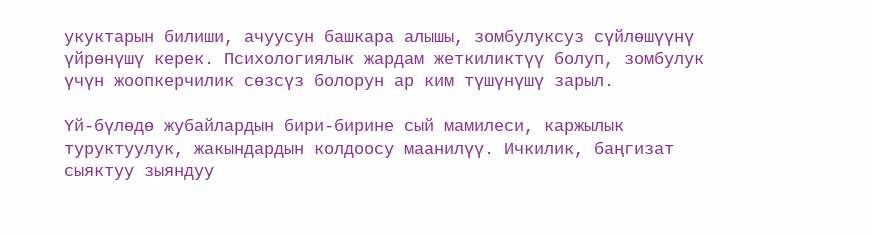укуктарын билиши, ачуусун башкара алышы, зомбулуксуз сүйлөшүүнү үйрөнүшү керек. Психологиялык жардам жеткиликтүү болуп, зомбулук үчүн жоопкерчилик сөзсүз болорун ар ким түшүнүшү зарыл.

Үй-бүлөдө жубайлардын бири-бирине сый мамилеси, каржылык туруктуулук, жакындардын колдоосу маанилүү. Ичкилик, баңгизат сыяктуу зыяндуу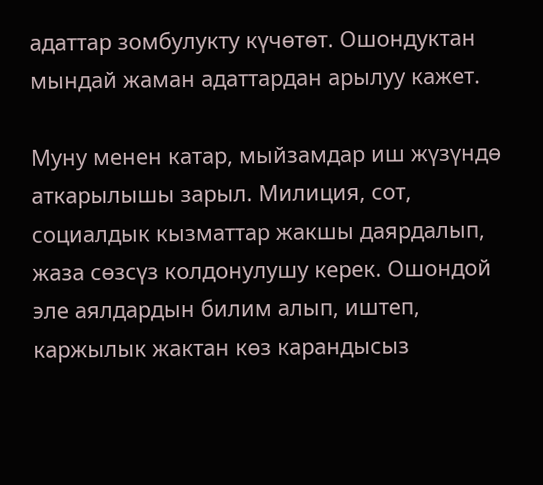адаттар зомбулукту күчөтөт. Ошондуктан мындай жаман адаттардан арылуу кажет.

Муну менен катар, мыйзамдар иш жүзүндө аткарылышы зарыл. Милиция, сот, социалдык кызматтар жакшы даярдалып, жаза сөзсүз колдонулушу керек. Ошондой эле аялдардын билим алып, иштеп, каржылык жактан көз карандысыз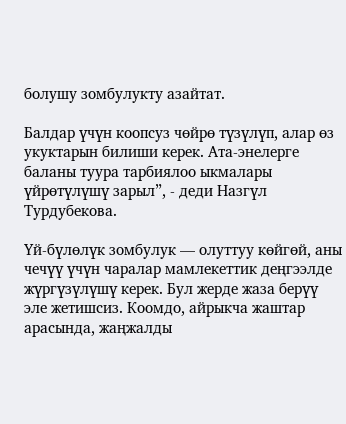болушу зомбулукту азайтат.

Балдар үчүн коопсуз чөйрө түзүлүп, алар өз укуктарын билиши керек. Ата-энелерге баланы туура тарбиялоо ыкмалары үйрөтүлүшү зарыл”, - деди Назгүл Турдубекова.

Үй-бүлөлүк зомбулук — олуттуу көйгөй, аны чечүү үчүн чаралар мамлекеттик деңгээлде жүргүзүлүшү керек. Бул жерде жаза берүү эле жетишсиз. Коомдо, айрыкча жаштар арасында, жаңжалды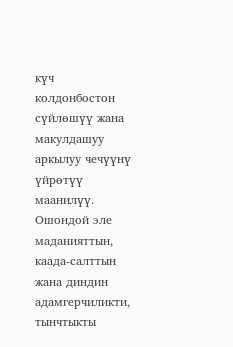күч колдонбостон сүйлөшүү жана макулдашуу аркылуу чечүүнү үйрөтүү маанилүү. Ошондой эле маданияттын, каада-салттын жана диндин адамгерчиликти, тынчтыкты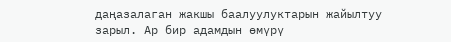даңазалаган жакшы баалуулуктарын жайылтуу зарыл. Ар бир адамдын өмүрү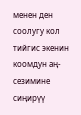менен ден соолугу кол тийгис экенин коомдун аң-сезимине сиңирүү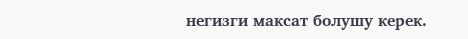негизги максат болушу керек.